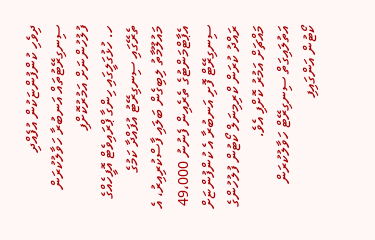ދިވެހި ކުންފުންޏަކުން އުފެއްދި ސިނގިރޭޓުތައް އަނބުރާ ހަވާލުކުރަން ފުލުހުންނަށް އަމުރުކޮށްފި
ހ. ހުޅުގަލީގައި ހިންގާ ޕްރައިވެޓް އޮފީހެއްގެ ތެރޭގައި ސިނގިރޭޓު އުފައްދާ ކަމުގެ މައުލޫމާތު ލިބިގެން ބަލައި ފާސްކުރިއިރު، އެ އެޕާޓްމަންޓުގެ ތެރެއިން ފެނުނު 49،000 ސިނގިރޭޓް ފޮށި އަނބުރާ އެ ކުންފުންޏަށް ރައްދު ކުރަން ކްރިމިނަލް ކޯޓުން ފުލުހުންގެ މައްޗަށް އަމުރު ކޮށްފި އެވެ.
އަތުލައިގަތް ސިނގިރޭޓް ހަވާލުކުރަން ކޯޓުން އަންގައިފި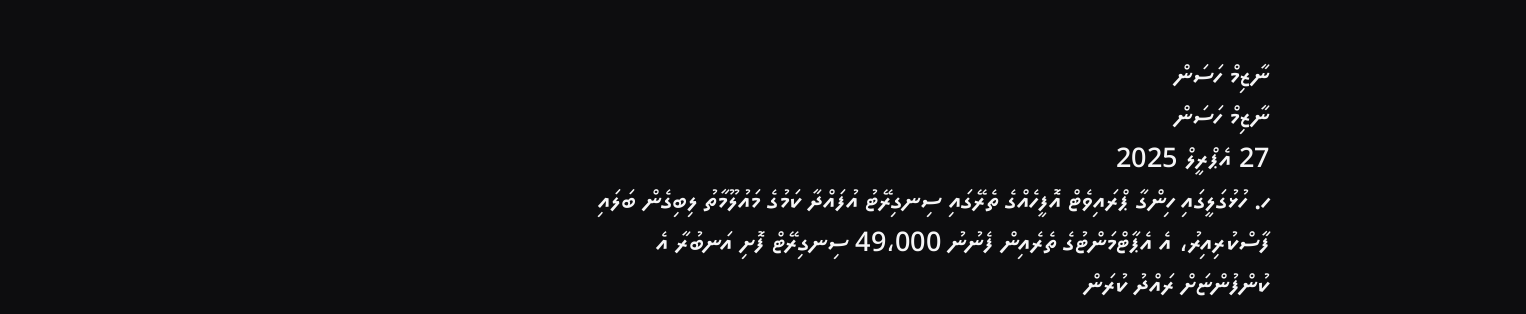ނާޒިމް ހަސަން
ނާޒިމް ހަސަން
27 އެޕްރީލް 2025
ހ. ހުޅުގަލީގައި ހިންގާ ޕްރައިވެޓް އޮފީހެއްގެ ތެރޭގައި ސިނގިރޭޓު އުފައްދާ ކަމުގެ މައުލޫމާތު ލިބިގެން ބަލައި ފާސްކުރިއިރު، އެ އެޕާޓްމަންޓުގެ ތެރެއިން ފެނުނު 49،000 ސިނގިރޭޓް ފޮށި އަނބުރާ އެ ކުންފުންޏަށް ރައްދު ކުރަން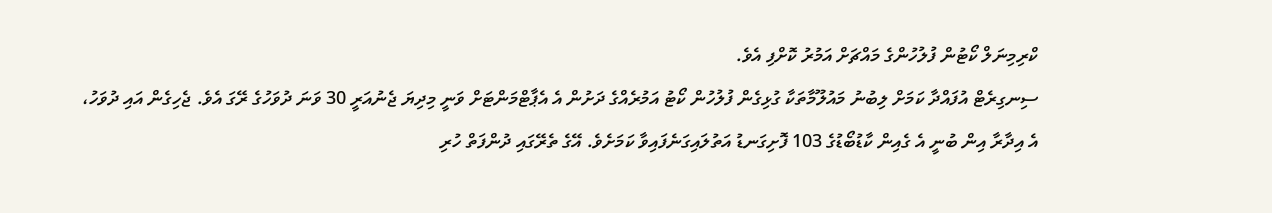ކްރިމިނަލް ކޯޓުން ފުލުހުންގެ މައްޗަށް އަމުރު ކޮށްފި އެވެ.
ސިނގިރެޓް އުފައްދާ ކަމަށް ލިބުނު މައުލޫމާތަކާ ގުޅިގެން ފުލުހުން ކޯޓު އަމުރެއްގެ ދަށުން އެ އެޕާޓްމަންޓަށް ވަނީ މިދިޔަ ޖެނުއަރީ 30 ވަނަ ދުވަހުގެ ރޭގަ އެވެ. ޖެހިގެން އައި ދުވަހު، އެ އިދާރާ އިން ބުނީ އެ ގެއިން ކާޑުބޯޑުގެ 103 ފޮށިގަނޑު އަތުލައިގަނެފައިވާ ކަމަށެވެ. އޭގެ ތެރޭގައި ދުންފަތް ހުރި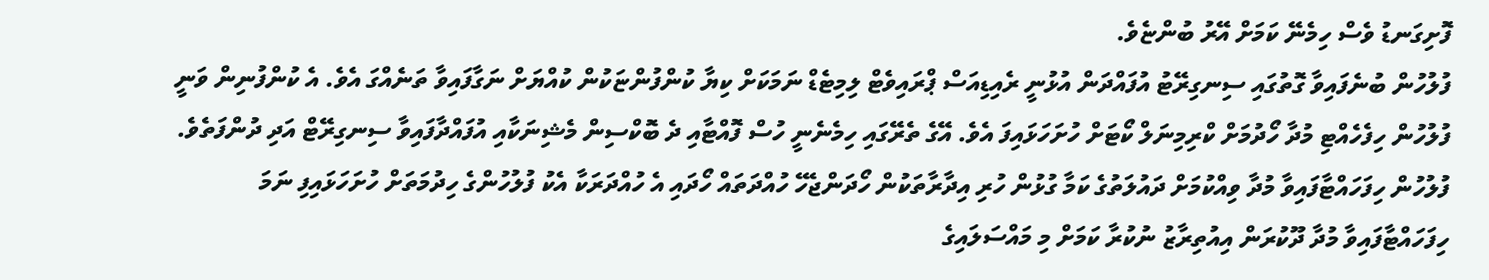ފޮށިގަނޑު ވެސް ހިމެނޭ ކަމަށް އޭރު ބުންޏެވެ.
ފުލުހުން ބުނެފައިވާ ގޮތުގައި ސިނގިރޭޓު އުފައްދަން އުޅުނީ ރެއިޑިއަސް ޕްރައިވެޓް ލިމިޓެޑް ނަމަކަށް ކިޔާ ކުންފުންޏަކުން ކުއްޔަށް ނަގާފައިވާ ތަނެއްގަ އެވެ. އެ ކުންފުނިން ވަނީ ފުލުހުން ހިފެހެއްޓި މުދާ ހޯދުމަށް ކްރިމިނަލް ކޯޓަށް ހުށަހަޅައިފަ އެވެ. އޭގެ ތެރޭގައި ހިމެނެނީ ހުސް ފޮއްޓާއި ދެ ބޮކްސިން މެޝިނަކާއި އުފައްދާފައިވާ ސިނގިރޭޓް އަދި ދުންފަތެވެ.
ފުލުހުން ހިފަހައްޓާފައިވާ މުދާ ވިއްކުމަށް ދައުލަތުގެ ކަމާ ގުޅުން ހުރި އިދާރާތަކުން ހޯދަންޖެހޭ ހުއްދަތައް ހޯދައި އެ ހުއްދަރަކާ އެކު ފުލުހުންގެ ހިދުމަތަށް ހުށަހަޅައިފި ނަމަ ހިފަހައްޓާފައިވާ މުދާ ދޫކުރަން އިއުތިރާޒު ނުކުރާ ކަމަށް މި މައްސަލައިގެ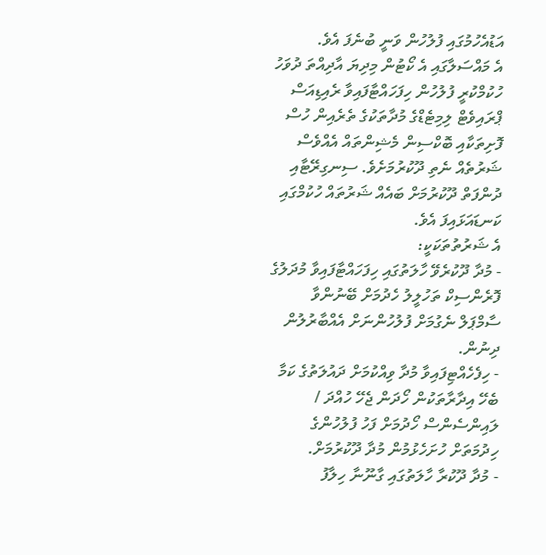އަޑުއެހުމުގައި ފުލުހުން ވަނީ ބުނެފަ އެވެ.
އެ މައްސަލާގައި އެ ކޯޓުން މިދިޔަ އާދިއްތަ ދުވަހު ހުކުމްކުރީ ފުލުހުން ހިފަހައްޓާފައިވާ ރެއިޑިއަސް ޕްރައިވެޓް ލިމިޓެޑްގެ މުދާތަކުގެ ތެރެއިން ހުސް ފޮށިތަކާއި ބޮކްސިން މެޝިންތައް އެއްވެސް ޝަރުތެއް ނެތި ދޫކުރުމަށެވެ. ސިނގިރޭޓާއި ދުންފަތް ދޫކުރުމަށް ބައެއް ޝަރުތައް ހުކުމްގައި ކަނޑައަޅައިފަ އެވެ.
އެ ޝަރުތުތަކަކީ:
- މުދާ ދޫކުރެވޭ ހާލަތުގައި ހިފަހައްޓާފައިވާ މުދަލުގެ ފޮރެންސިކް ތަހުލީލު ހެދުމަށް ބޭނުންވާ ސާމްޕަލް ނެގުމަށް ފުލުހުންނަށް އެއްބާރުލުން ދިނުން.
- ހިފެހެއްޓިފައިވާ މުދާ ވިއްކުމަށް ދައުލަތުގެ ކަމާ ބެހޭ އިދާރާތަކުން ހޯދަން ޖެހޭ ހުއްދަ / ލައިންސެންސް ހޯދުމަށް ފަހު ފުލުހުންގެ ހިދުމަތަށް ހުށަހެޅުމުން މުދާ ދޫކުރުމަށް.
- މުދާ ދޫކުރާ ހާލަތުގައި ގާނޫނާ ހިލާފު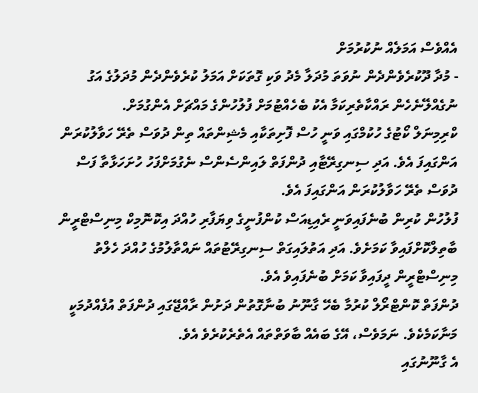އެއްވެސް އަމަލެއް ނުކުރުމަށް
- މުދާ ދޫކުރެވެންދެން ނުވަތަ މުދަލާ މެދު ވަކި ގޮތަކަށް އަމަލު ކުރެވެންދެން މުދަލުގެ އަގު ނުގެއްލޭނެހެން ރައްކާތެރިކަމާ އެކު ބެހެއްޓުމަށް ފުލުހުންގެ މައްޗަށް އެންގުމަށް.
ކްރިމިނަލް ކޯޓުގެ ހުކުމްގައި ވަނީ ހުސް ފޮށިތަކާއި މެޝިންތައް ތިން ދުވަސް ތެރޭ ހަވާލުކުރަން އަންގައިފަ އެވެ. އަދި ސިނގިރޭޓާއި ދުންފަތް ލައިންސެންސް ނެގުމަށްފަހު ހުށަހަޅާތާ ފަސް ދުވަސް ތެރޭ ހަވާލުކުރަން އަންގައިފަ އެވެ.
ފުލުހުން ކުރިން ބުނެފައިވަނީ ރެއިޑިއަސް ކުންފުނީގެ ވިޔަފާރި ހުއްދަ އިކޮނޮމިކް މިނިސްޓްރީން ބާތިލްކޮށްފައިވާ ކަމަށެވެ. އަދި އަތުލައިގަތް ސިނގިރޭޓުތައް ނައްތާލުމުގެ ހުއްދަ ހެލްތު މިނިސްޓްރީން ދީފައިވާ ކަމަށް ބުނެފައިވެ އެވެ.
ދުންފަތް ކޮންޓްރޯލް ކުރުމާ ބެހޭ ގާނޫނު ބުނާގޮތުން ދަށުން ރާއްޖޭގައި ދުންފަތް އުފެއްދުމަކީ މަނާކަމެކެވެ. ނަމަވެސް، އޭގެ ބައެއް ބާވަތްތައް އެތެރެކުރެވެ އެވެ.
އެ ގާނޫނުގައި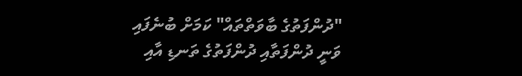"ދުންފަތުގެ ބާވަތްތައް" ކަމަށް ބުނެފައި ވަނީ ދުންފަތާއި ދުންފަތުގެ ތަނޑި އާއި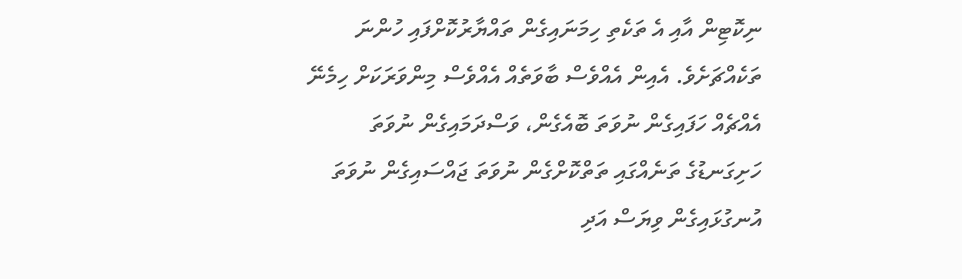ނިކޮޓިން އާއި އެ ތަކެތި ހިމަނައިގެން ތައްޔާރުކޮށްފައި ހުންނަ ތަކެއްޗަށެވެ. އެއިން އެއްވެސް ބާވަތެއް އެއްވެސް މިންވަރަކަށް ހިމެނޭ އެއްޗެއް ހަފައިގެން ނުވަތަ ބޮއެގެން، ވަސްދަމައިގެން ނުވަތަ ހަށިގަނޑުގެ ތަނެއްގައި ތަތްކޮށްގެން ނުވަތަ ޖައްސައިގެން ނުވަތަ އުނގުޅައިގެން ވިޔަސް އަދި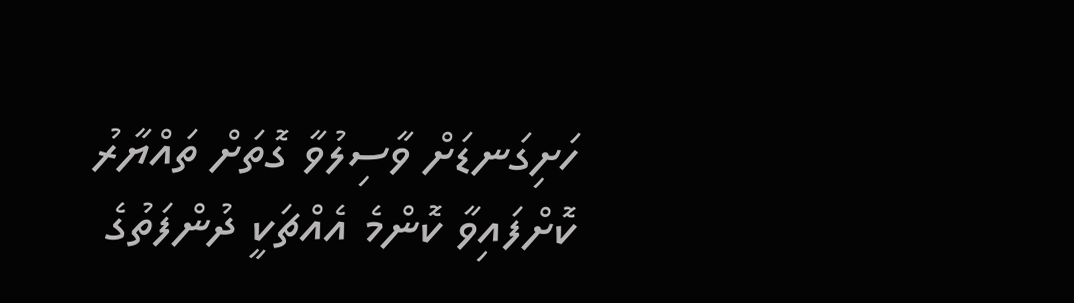ހަށިގަނޑަށް ވާސިލުވާ ގޮތަށް ތައްޔާރު ކޮށްފައިވާ ކޮންމެ އެއްޗަކީ ދުންފަތުގެ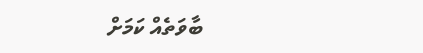ބާވަތެއް ކަމަށް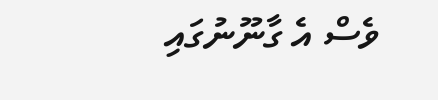ވެސް އެ ގާނޫނުގައި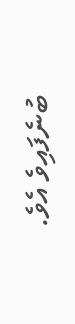ބުނެފައިވެ އެވެ.